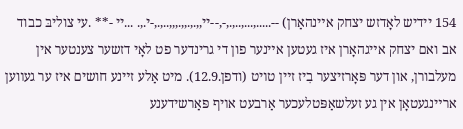154 יידיש לאָדזש יצחק אײנהאַרן) --.....,...,..,.,-,--יי,,.,.,,.,,,..,.,-י.,. ...יי -** .עי צוליבּ כבוד אב ואם יצחק אײגהאָרן איז געטען אײנער פון די גרינדער פט לאָי דזשער צענטער אין מעלבורן, און דער פּאָרזיצער בִיז זײן טױט (ודפן.12.9). מיט אַלע זײנע חושים איז ער געװען ארײנגעטאָן אין גע זעלשאַפּטלעכער אַרבעט אױף פּאַרשידענע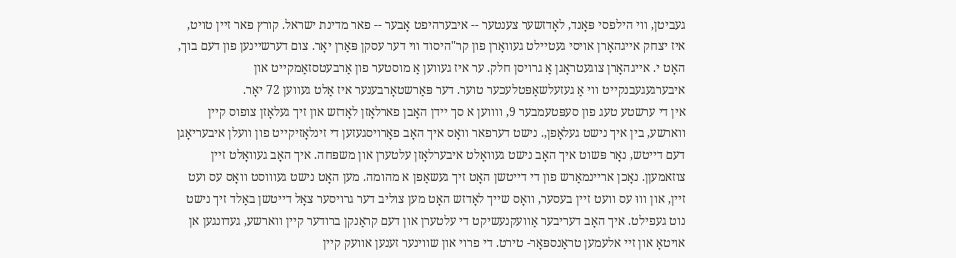געביטן, װי הילפסי פּאָנד, לאָדזשער צענטער -- איבערהיפט אָבער -- פאר מדינת ישראל. קורץ פאר זײן טױט, איז יצחק אײגהאָרן אויסי געטיילט געװאָרן פון קר"היסוד װי דער עסקן פּאַרן יאָר. צום דערשײנען פון דעם בוך, האָט י. אײגהאָרן צוגעטראָגן אַ גרויסן חלק. ער איז געװען אַ מוסטער פון אַרבעטסזאַמקײט און איבערגעגעבנקייט װי אַ געזעלשאַפּטלעכער טוער. דער פּאַרשטאָרבענער איז אַלט געװען 72 יאָר.
אין די ערשטע טעג פון סעפּטעמבער 9, וװוען א סך יידן האָבן פארלאָזן לאָדזש און זיך געלאָזן צופוס קיין ווארשע, בין איך נישט געלאָפן,. נישט דערפאר װאָס איך האָב פאָרויסגעזען די זינלאָזיקייט פון װעלן איבעריאָגן דעם דייטש, נאָר פּשוט איך האָב נישט געװאָלט איבערלאָזן עלטערן און משפּחה. איך האָב געװאָלט זיין צוזאמעןן. נאָכן אריינמאַרש פון די דייטשן האָט זיך געשאַפן א מהומה. מען האָט נישט געוווסט װאָס עס ועט זיין, און װוּ עס וועט זיין בעסער, װאָס שייך לאָדזש האָט מען צוליב דער גרויסער צאָל דייטשן באַלד זיך נישט נוט געפילט. איך האָב דעריבער אַװעקנעשיקט די עלטערן און דעם קראַנקן ברודער קיין ווארשע, געדונגען אן אויטאָ און זיי אלעמען טראַנספּאָר- טירט. די פרוי און שווינער זענען אוועק קיין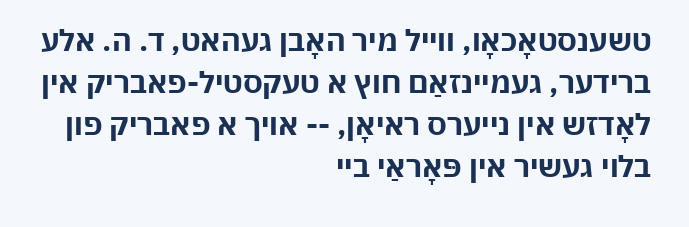טשענסטאָכאָו, ווייל מיר האָבן געהאט, ד. ה. אלע ברידער, געמיינזאַם חוץ א טעקסטיל-פאבריק אין לאָדזש אין נייערס ראיאָן, -- אויך א פאבריק פון בלוי געשיר אין פּאָראַי ביי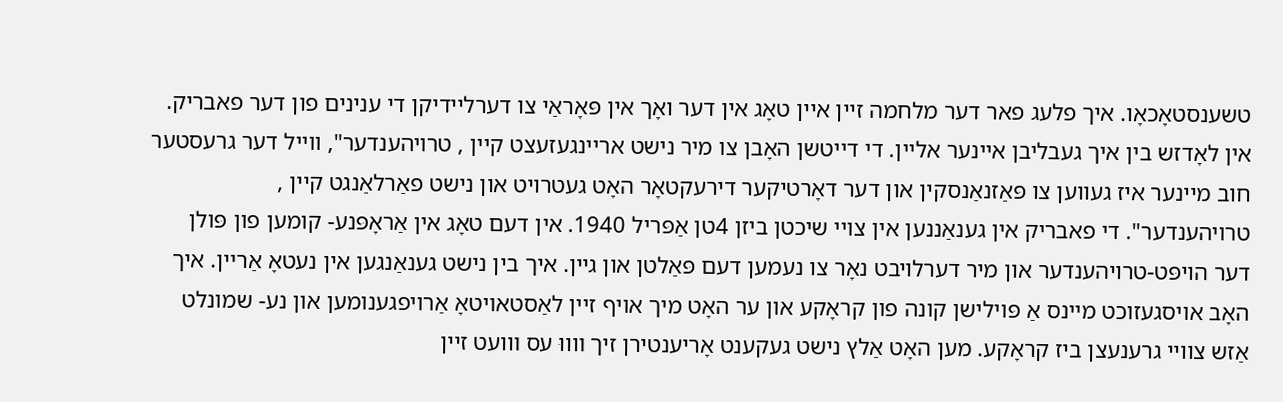טשענסטאָכאָו. איך פלעג פאר דער מלחמה זיין איין טאָג אין דער ואָך אין פּאָראַי צו דערליידיקן די ענינים פון דער פאבריק.
אין לאָדזש בין איך געבליבן איינער אליין. די דייטשן האָבן צו מיר נישט אריינגעזעצט קיין , טרויהענדער", ווייל דער גרעסטער חוב מיינער איז געווען צו פּאַזנאַנסקין און דער דאָרטיקער דירעקטאָר האָט געטרויט און נישט פאַרלאַנגט קיין , טרויהענדער". די פאבריק אין גענאַננען אין צויי שיכטן ביזן 4טן אַפּריל 1940. אין דעם טאָג אין אַראָפּנע- קומען פון פּולן דער הויפּט-טרויהענדער און מיר דערלויבט נאָר צו נעמען דעם פּאַלטן און גיין. איך בין נישט גענאַנגען אין נעטאָ אַרײן. איך האָב אויסגעזוכט מיינס אַ פּוילישן קונה פון קראָקע און ער האָט מיך אויף זיין לאַסטאױטאָ אַרויפגענומען און נע- שמונלט אַזש צוויי גרענעצן ביז קראָקע. מען האָט אַלץ נישט געקענט אָריענטירן זיך װווּ עס װועט זיין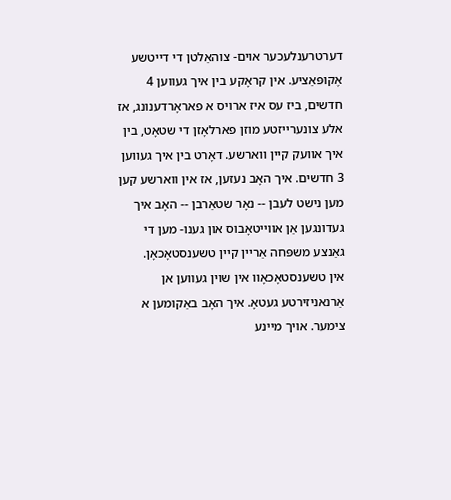דערטרענלעכער אוים- צוהאַלטן די דייטשע אֶקופּאַציע. אין קראָקע בין איך געווען 4 חדשים, ביז עס איז ארויס א פאראָרדענונג, אז אלע צונערייזטע מוזן פארלאָזן די שטאָט, בין איך אוועק קיין ווארשע. דאָרט בין איך געווען 3 חדשים. איך האָב נעזען, אז אין ווארשע קען מען נישט לעבן -- נאָר שטאַרבן -- האָב איך געדונגען אַן אוױיטאָבוס און גענו- מען די גאַנצע משפּחה אַריין קיין טשענסטאָכאָן.
אין טשענסטאָכאָוו אין שוין געװען אן אַרנאניזירטע געטאָ. איך האָב באַקומען א צימער. אויך מיינע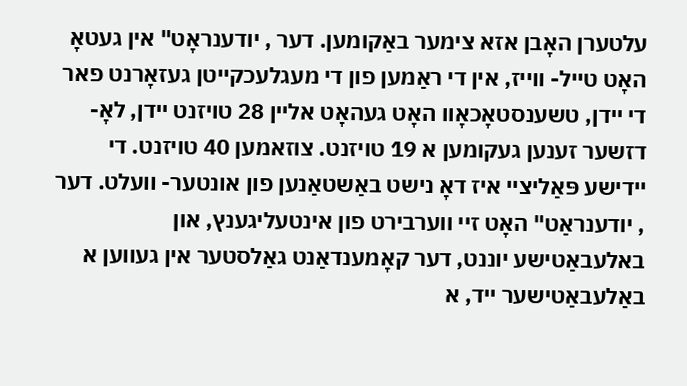עלטערן האָבן אזא צימער באַקומען. דער , יודענראָט" אין געטאָ האָט טייל- ווייז, אין די ראַמען פון די מעגלעכקייטן געזאָרנט פאר די יידן, טשענסטאָכאָוו האָט געהאָט אליין 28 טויזנט יידן, לאָ- דזשער זענען געקומען א 19 טויזנט. צוזאמען 40 טויזנט. די יידישע פּאַליציי איז דאָ נישט באַשטאַנען פון אונטער- וועלט. דער , יודענראַט" האָט זיי ווערבירט פון אינטעליגענץ, און באלעבאַטישע יוננט, דער קאָמענדאַנט גאַלסטער אין געווען א באַלעבאַטישער ייד, א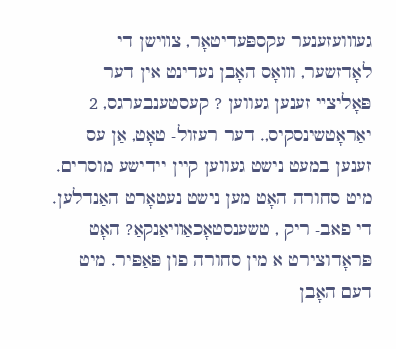געװועזענער עקספּעדיטאָר, צװישן די לאָדזשער, וװאָס האָבן נעדינט אין דער פּאָליצײ זענען געווען ? קעסטענבערגס, 2 יאַראָטשינסקיס,. דער רעזול- טאָט, אַן עס זענען במעט נישט געווען קיין יידישע מוסרים.
מיט סחורה האָט מען נישט נעטאָרט האַנדלען. די פאב- ריק , טשענסטאָכאַװיאַנקאַ? האָט פּראָדוצירט א מין סחורה פון פּאַפּיר. מיט דעם האָבן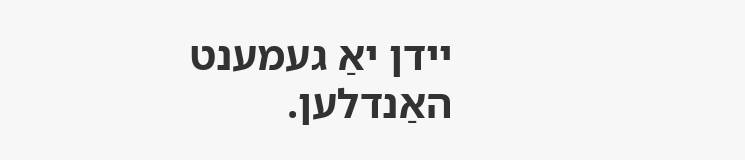יידן יאַ געמענט האַנדלען.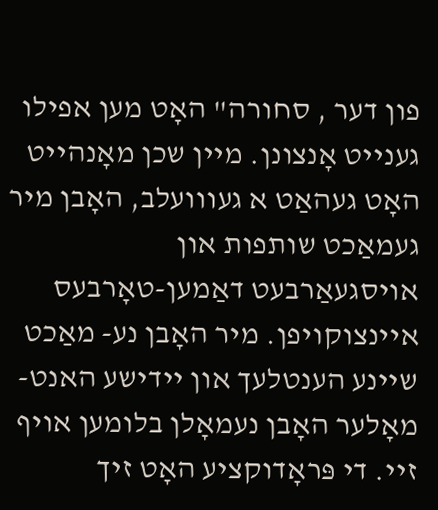פון דער , סחורה" האָט מען אפילו גענייט אָנצונן. מיין שכן מאָנהייט האָט געהאַט א געװועלב, האָבן מיר געמאַכט שותפות און אויסגעאַרבעט דאַמען-טאָרבעס איינצוקויפן. מיר האָבן נע- מאַכט שיינע הענטלעך און יידישע האנט-מאָלער האָבן נעמאָלן בלומען אויף זיי. די פּראָדוקציע האָט זיך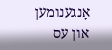אָנגענומען און עס